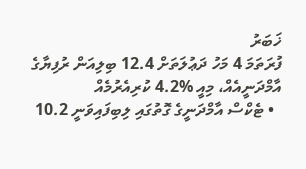ޚަބަރު
ފުރަތަމަ 4 މަހު ދަޢުލަތަށް 12.4 ބިލިއަން ރުފިޔާގެ އާމްދަނީއެއް، މިއީ %4.2 ކުރިއެރުމެއް
  • ޓެކްސް އާމްދަނީގެ ގޮތުގައި ލިބިފައިވަނީ 10.2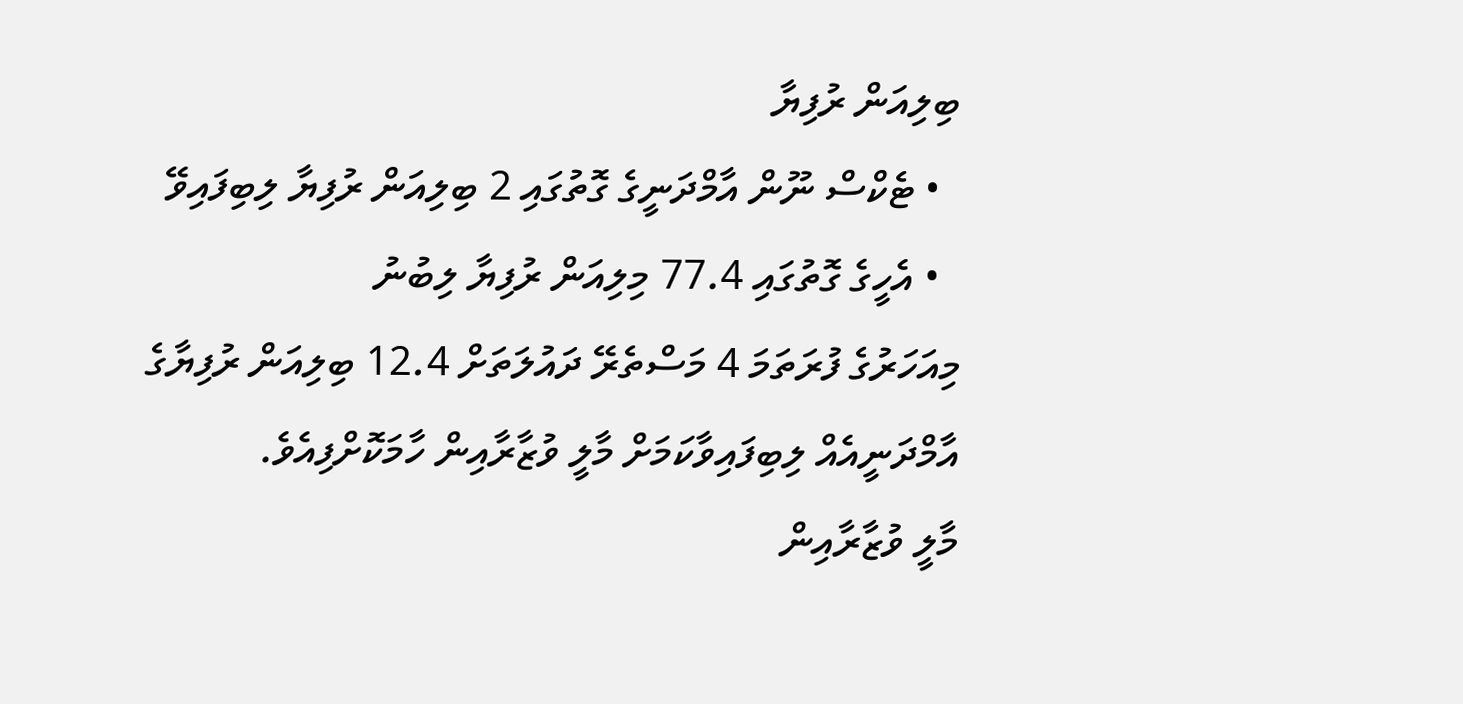ބިލިއަން ރުފިޔާ
  • ޓެކްސް ނޫން އާމްދަނީގެ ގޮތުގައި 2 ބިލިއަން ރުފިޔާ ލިބިފައިވޭ
  • އެހީގެ ގޮތުގައި 77.4 މިލިއަން ރުފިޔާ ލިބުނު
މިއަހަރުގެ ފުރަތަމަ 4 މަސްތެރޭ ދައުލަތަށް 12.4 ބިލިއަން ރުފިޔާގެ އާމްދަނީއެއް ލިބިފައިވާކަމަށް މާލީ ވުޒާރާއިން ހާމަކޮށްފިއެވެ.
މާލީ ވުޒާރާއިން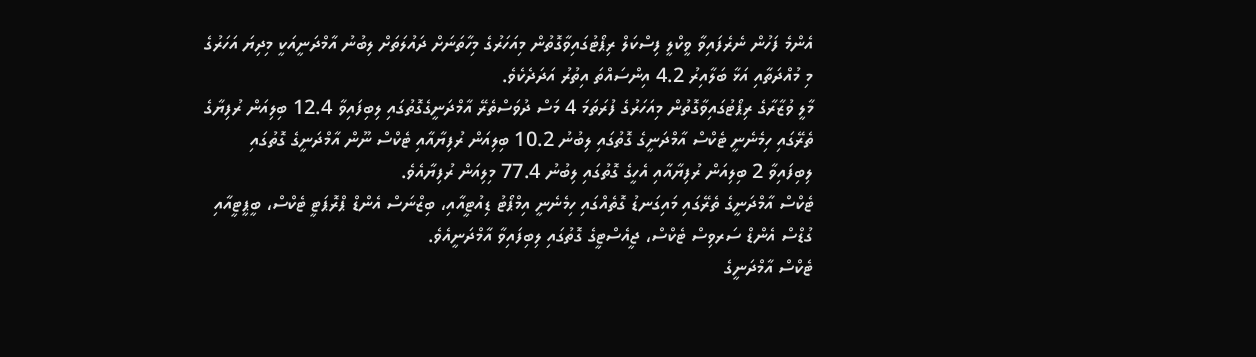އެންމެ ފަހުން ނެރެފައިވާ ވީކްލީ ފިސްކަލް ރިޕޯޓުގައިވާގޮތުން މިއަހަރުގެ މިހާތަނަށް ދައުލަތަށް ލިބުނު އާމްދަނީއަކީ މިދިޔަ އަހަރުގެ މި މުއްދަތާއި އަޅާ ބަލާއިރު 4.2 އިންސައްތަ އިތުރު އަދަދެކެވެ.
މާލީ ވުޒާރާގެ ރިޕޯޓުގައިވާގޮތުން މިއަހަރުގެ ފުރަތަމަ 4 މަސް ދުވަސްތެރޭ އާމްދަނީގެގޮތުގައި ލިބިފައިވާ 12.4 ބިލިއަން ރުފިޔާގެ ތެރޭގައި ހިމެނެނީ ޓެކްސް އާމްދަނީގެ ގޮތުގައި ލިބުނު 10.2 ބިލިއަން ރުފިޔާއާއި ޓެކްސް ނޫން އާމްދަނީގެ ގޮތުގައި ލިބިފައިވާ 2 ބިލިއަން ރުފިޔާއާއި އެހީގެ ގޮތުގައި ލިބުނު 77.4 މިލިއަން ރުފިޔާއެވެ.
ޓެކްސް އާމްދަނީގެ ތެރޭގައި މައިގަނޑު ގޮތެއްގައި ހިމެނެނީ އިމްޕޯޓު ޑިއުޓީއާއި، ބިޒްނަސް އެންޑް ޕްރޮޕަޓީ ޓެކްސް، ބީޕީޓީއާއި ގުޑްސް އެންޑް ސަރވިސް ޓެކްސް، ޖީއެސްޓީގެ ގޮތުގައި ލިބިފައިވާ އާމްދަނީއެވެ.
ޓެކްސް އާމްދަނީގެ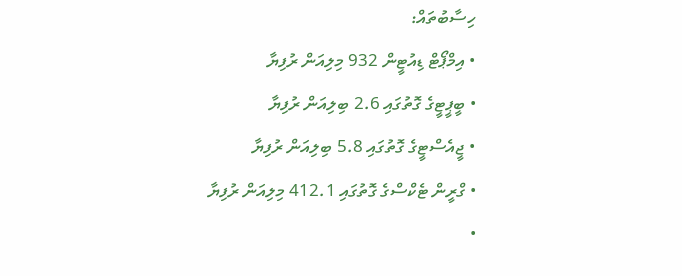ހިސާބުތައް:
• އިމްޕޯޓް ޑިއުޓީން 932 މިލިއަން ރުފިޔާ
• ބީޕީޓީގެ ގޮތުގައި 2.6 ބިލިއަން ރުފިޔާ
• ޖީއެސްޓީގެ ގޮތުގައި 5.8 ބިލިއަން ރުފިޔާ
• ގްރީން ޓެކްސްގެ ގޮތުގައި 412.1 މިލިއަން ރުފިޔާ
•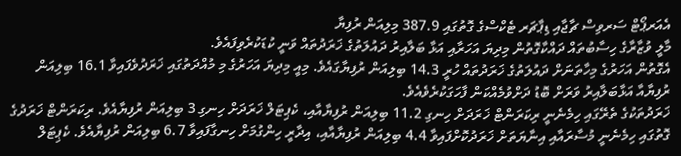އެއަރޕޯޓް ސަރވިސް ޗާޖާއި ޑިޕާޗަރ ޓެކްސްގެ ގޮތުގައި 387.9 މިލިއަން ރުފިޔާ
މާލީ ވުޒާރާގެ ހިސާބުތައް ދައްކާގޮތުން މިދިޔަ އަހަރާއި އަޅާ ބަލާއިރު ދައުލަތުގެ ޚަރަދުތައް ވަނީ ކުޑަކުރެވިފައެވެ.
އެގޮތުން އަހަރުގެ މިހާތަނަށް ދައުލަތުގެ ޚަރަދުތައް ހުރީ 14.3 ބިލިއަން ރުފިޔާގައެވެ. މިއީ މިދިޔަ އަހަރުގެ މި މުއްދަތުގައި ޚަރަދުވެފައިވާ 16.1 ބިލިއަން ރުފިޔާއާ އަޅާބަލާއިރު ވަރަށް ބޮޑު ދަށްވުމެއްކަން ފާހަގަކުރެވެއެވެ.
ޚަރަދުތަކުގެ ތެރޭގައި ހިމެނެނީ ރިކަރަންޓް ޚަރަދަށް ހިނގި 11.2 ބިލިއަން ރުފިޔާއާއި، ކެޕިޓަލް ޚަރަދަށް ހިނގި 3 ބިލިއަން ރުފިޔާއެވެ. ރިކަރަންޓް ޚަރަދުގެ ގޮތުގައި ހިމެނެނީ މުސާރައާއި އިނާޔަތަށް ޚަރަދުކޮށްފައިވާ 4.4 ބިލިއަން ރުފިޔާއާއި، އިދާރީ ހިންގުމަށް ހިނގާފައިވާ 6.7 ބިލިއަން ރުފިޔާއެވެ. ކެޕިޓަލް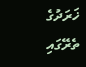ޚަރަދުގެ ތެރޭގައި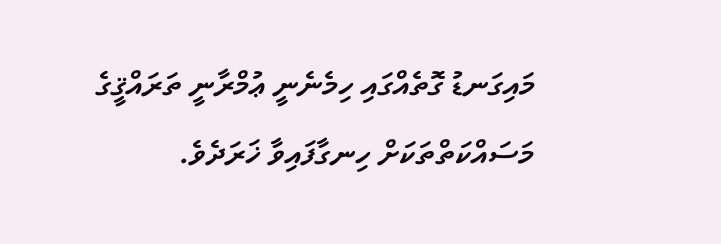މައިގަނޑު ގޮތެއްގައި ހިމެނެނީ ޢުމްރާނީ ތަރައްޤީގެ މަސައްކަތްތަކަށް ހިނގާފައިވާ ޚަރަދެވެ.